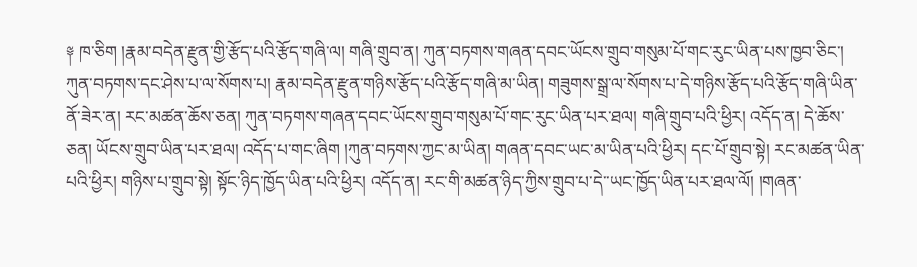༈ ཁ་ཅིག །རྣམ་བདེན་རྫུན་གྱི་རྩོད་པའི་རྩོད་གཞི་ལ། གཞི་གྲུབ་ན། ཀུན་བཏགས་གཞན་དབང་ཡོངས་གྲུབ་གསུམ་པོ་གང་རུང་ཡིན་པས་ཁྱབ་ཅིང་། ཀུན་བཏགས་དང་ཤེས་པ་ལ་སོགས་པ། རྣམ་བདེན་རྫུན་གཉིས་རྩོད་པའི་རྩོད་གཞི་མ་ཡིན། གཟུགས་སྒྲ་ལ་སོགས་པ་དེ་གཉིས་རྩོད་པའི་རྩོད་གཞི་ཡིན་ནོ་ཟེར་ན། རང་མཚན་ཆོས་ཅན། ཀུན་བཏགས་གཞན་དབང་ཡོངས་གྲུབ་གསུམ་པོ་གང་རུང་ཡིན་པར་ཐལ། གཞི་གྲུབ་པའི་ཕྱིར། འདོད་ན། དེ་ཆོས་ཅན། ཡོངས་གྲུབ་ཡིན་པར་ཐལ། འདོད་པ་གང་ཞིག །ཀུན་བཏགས་ཀྱང་མ་ཡིན། གཞན་དབང་ཡང་མ་ཡིན་པའི་ཕྱིར། དང་པོ་གྲུབ་སྟེ། རང་མཚན་ཡིན་པའི་ཕྱིར། གཉིས་པ་གྲུབ་སྟེ། སྟོང་ཉིད་ཁྱོད་ཡིན་པའི་ཕྱིར། འདོད་ན། རང་གི་མཚན་ཉིད་ཀྱིས་གྲུབ་པ་དེ་་ཡང་ཁྱོད་ཡིན་པར་ཐལ་ལོ། །གཞན་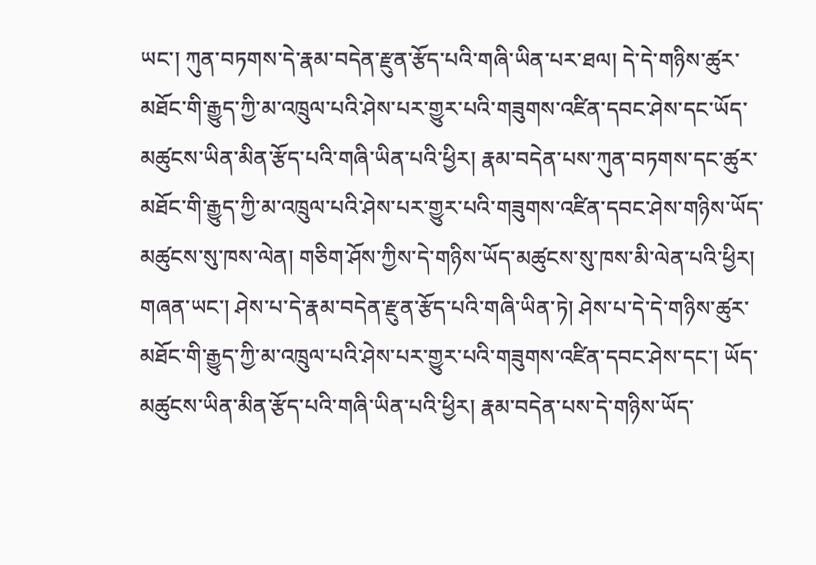ཡང་། ཀུན་བཏགས་དེ་རྣམ་བདེན་རྫུན་རྩོད་པའི་གཞི་ཡིན་པར་ཐལ། དེ་དེ་གཉིས་ཚུར་མཐོང་གི་རྒྱུད་ཀྱི་མ་འཁྲུལ་པའི་ཤེས་པར་གྱུར་པའི་གཟུགས་འཛིན་དབང་ཤེས་དང་ཡོད་མཚུངས་ཡིན་མིན་རྩོད་པའི་གཞི་ཡིན་པའི་ཕྱིར། རྣམ་བདེན་པས་ཀུན་བཏགས་དང་ཚུར་མཐོང་གི་རྒྱུད་ཀྱི་མ་འཁྲུལ་པའི་ཤེས་པར་གྱུར་པའི་གཟུགས་འཛིན་དབང་ཤེས་གཉིས་ཡོད་མཚུངས་སུ་ཁས་ལེན། གཅིག་ཤོས་ཀྱིས་དེ་གཉིས་ཡོད་མཚུངས་སུ་ཁས་མི་ལེན་པའི་ཕྱིར། གཞན་ཡང་། ཤེས་པ་དེ་རྣམ་བདེན་རྫུན་རྩོད་པའི་གཞི་ཡིན་ཏེ། ཤེས་པ་དེ་དེ་གཉིས་ཚུར་མཐོང་གི་རྒྱུད་ཀྱི་མ་འཁྲུལ་པའི་ཤེས་པར་གྱུར་པའི་གཟུགས་འཛིན་དབང་ཤེས་དང་། ཡོད་མཚུངས་ཡིན་མིན་རྩོད་པའི་གཞི་ཡིན་པའི་ཕྱིར། རྣམ་བདེན་པས་དེ་གཉིས་ཡོད་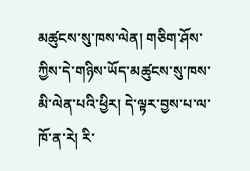མཚུངས་སུ་ཁས་ལེན། གཅིག་ཤོས་ཀྱིས་དེ་གཉིས་ཡོད་མཚུངས་སུ་ཁས་མི་ལེན་པའི་ཕྱིར། དེ་ལྟར་བྱས་པ་ལ་ཁོ་ན་རེ། རི་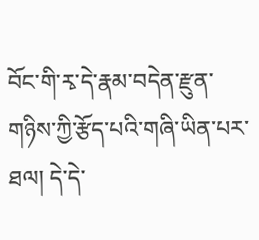བོང་གི་རྭ་དེ་རྣམ་བདེན་རྫུན་གཉིས་ཀྱི་རྩོད་པའི་གཞི་ཡིན་པར་ཐལ། དེ་དེ་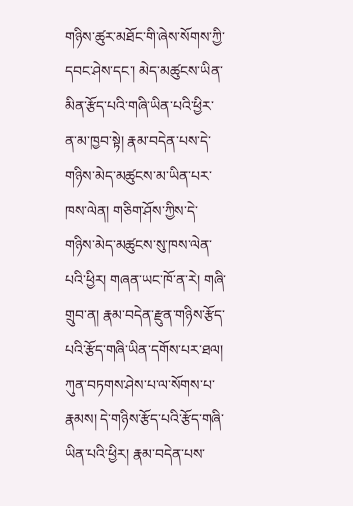གཉིས་ཚུར་མཐོང་གི་ཞེས་སོགས་ཀྱི་དབང་ཤེས་དང་། མེད་མཚུངས་ཡིན་མིན་རྩོད་པའི་གཞི་ཡིན་པའི་ཕྱིར་ན་མ་ཁྱབ་སྟེ། རྣམ་བདེན་པས་དེ་གཉིས་མེད་མཚུངས་མ་ཡིན་པར་ཁས་ལེན། གཅིག་ཤོས་ཀྱིས་དེ་གཉིས་མེད་མཚུངས་སུ་ཁས་ལེན་པའི་ཕྱིར། གཞན་ཡང་ཁོ་ན་རེ། གཞི་གྲུབ་ན། རྣམ་བདེན་རྫུན་གཉིས་རྩོད་པའི་རྩོད་གཞི་ཡིན་དགོས་པར་ཐལ། ཀུན་བཏགས་ཤེས་པ་ལ་སོགས་པ་རྣམས། དེ་གཉིས་རྩོད་པའི་རྩོད་གཞི་ཡིན་པའི་ཕྱིར། རྣམ་བདེན་པས་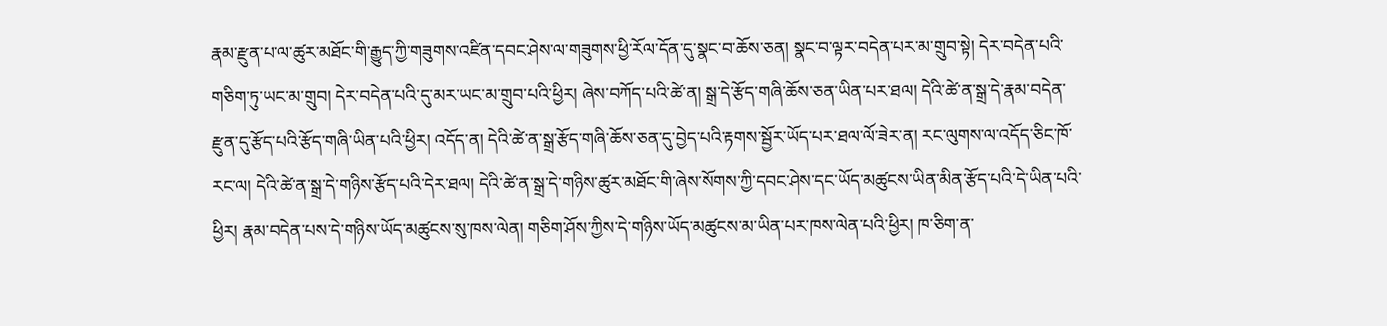རྣམ་རྫུན་པ་ལ་ཚུར་མཐོང་གི་རྒྱུད་ཀྱི་གཟུགས་འཛིན་དབང་ཤེས་ལ་གཟུགས་ཕྱི་རོལ་དོན་དུ་སྣང་བ་ཆོས་ཅན། སྣང་བ་ལྟར་བདེན་པར་མ་གྲུབ་སྟེ། དེར་བདེན་པའི་གཅིག་ཏུ་ཡང་མ་གྲུབ། དེར་བདེན་པའི་དུ་མར་ཡང་མ་གྲུབ་པའི་ཕྱིར། ཞེས་བཀོད་པའི་ཚེ་ན། སྒྲ་དེ་རྩོད་གཞི་ཆོས་ཅན་ཡིན་པར་ཐལ། དེའི་ཚེ་ན་སྒྲ་དེ་རྣམ་བདེན་རྫུན་དུ་རྩོད་པའི་རྩོད་གཞི་ཡིན་པའི་ཕྱིར། འདོད་ན། དེའི་ཚེ་ན་སྒྲ་རྩོད་གཞི་ཆོས་ཅན་དུ་བྱེད་པའི་རྟགས་སྦྱོར་ཡོད་པར་ཐལ་ལོ་ཟེར་ན། རང་ལུགས་ལ་འདོད་ཅིང་ཁོ་རང་ལ། དེའི་ཚེ་ན་སྒྲ་དེ་གཉིས་རྩོད་པའི་དེར་ཐལ། དེའི་ཚེ་ན་སྒྲ་དེ་གཉིས་ཚུར་མཐོང་གི་ཞེས་སོགས་ཀྱི་དབང་ཤེས་དང་ཡོད་མཚུངས་ཡིན་མིན་རྩོད་པའི་དེ་ཡིན་པའི་ཕྱིར། རྣམ་བདེན་པས་དེ་གཉིས་ཡོད་མཚུངས་སུ་ཁས་ལེན། གཅིག་ཤོས་ཀྱིས་དེ་གཉིས་ཡོད་མཚུངས་མ་ཡིན་པར་ཁས་ལེན་པའི་ཕྱིར། ཁ་ཅིག་ན་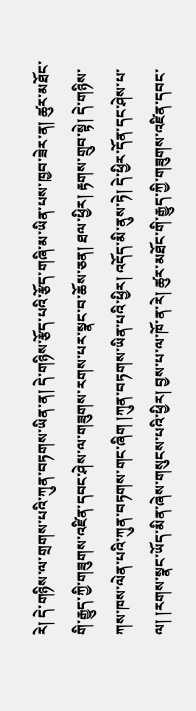རེ། དེ་གཉིས་ལ་གྲགས་པའི་ཀུན་བཏགས་ཡིན་ན། དེ་གཉིས་རྩོད་པའི་རྩོད་གཞི་མ་ཡིན་པས་ཁྱབ་ཟེར་ན། ཚུར་མཐོང་གི་རྒྱུད་ཀྱི་གཟུགས་འཛིན་དབང་ཤེས་ལ་གཟུགས་རགས་པར་སྣང་བ་ཆོས་ཅན། ཐལ་ཕྱིར། རྟགས་གྲུབ་སྟེ། དེ་གཉིས་ཀས་ཁས་ལེན་པའི་ཀུན་བཏགས་གང་ཞིག །ཀུན་བཏགས་ཡིན་པའི་ཕྱིར། འདོད་མི་ནུས་ཏེ། དེ་ཕྱིར་དོན་དང་ཤེས་པ་ལ། །རགས་སྣང་ཡོད་མིན་ཞེས་གསུངས་པའི་ཕྱིར། བྱས་པ་ལ་ཁོ་ན་རེ། ཚུར་མཐོང་གི་རྒྱུད་ཀྱི་གཟུགས་འཛིན་དབང་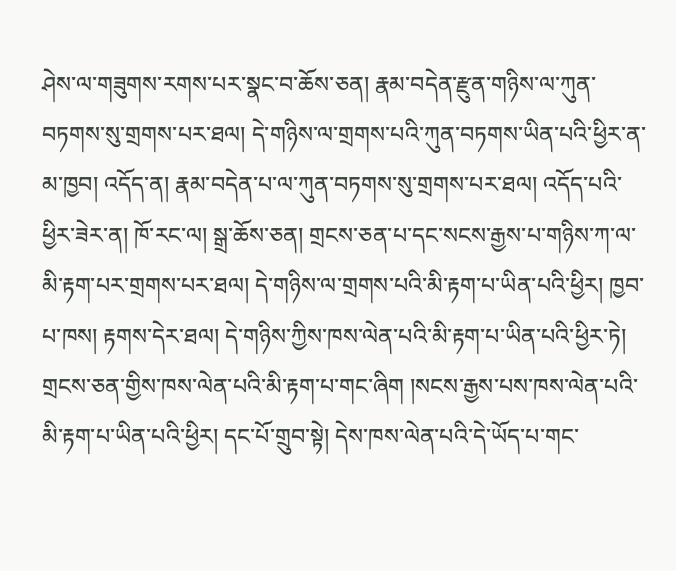ཤེས་ལ་གཟུགས་རགས་པར་སྣང་བ་ཆོས་ཅན། རྣམ་བདེན་རྫུན་གཉིས་ལ་ཀུན་བཏགས་སུ་གྲགས་པར་ཐལ། དེ་གཉིས་ལ་གྲགས་པའི་ཀུན་བཏགས་ཡིན་པའི་ཕྱིར་ན་མ་ཁྱབ། འདོད་ན། རྣམ་བདེན་པ་ལ་ཀུན་བཏགས་སུ་གྲགས་པར་ཐལ། འདོད་པའི་ཕྱིར་ཟེར་ན། ཁོ་རང་ལ། སྒྲ་ཆོས་ཅན། གྲངས་ཅན་པ་དང་སངས་རྒྱས་པ་གཉིས་ཀ་ལ་མི་རྟག་པར་གྲགས་པར་ཐལ། དེ་གཉིས་ལ་གྲགས་པའི་མི་རྟག་པ་ཡིན་པའི་ཕྱིར། ཁྱབ་པ་ཁས། རྟགས་དེར་ཐལ། དེ་གཉིས་ཀྱིས་ཁས་ལེན་པའི་མི་རྟག་པ་ཡིན་པའི་ཕྱིར་ཏེ། གྲངས་ཅན་གྱིས་ཁས་ལེན་པའི་མི་རྟག་པ་གང་ཞིག །སངས་རྒྱས་པས་ཁས་ལེན་པའི་མི་རྟག་པ་ཡིན་པའི་ཕྱིར། དང་པོ་གྲུབ་སྟེ། དེས་ཁས་ལེན་པའི་དེ་ཡོད་པ་གང་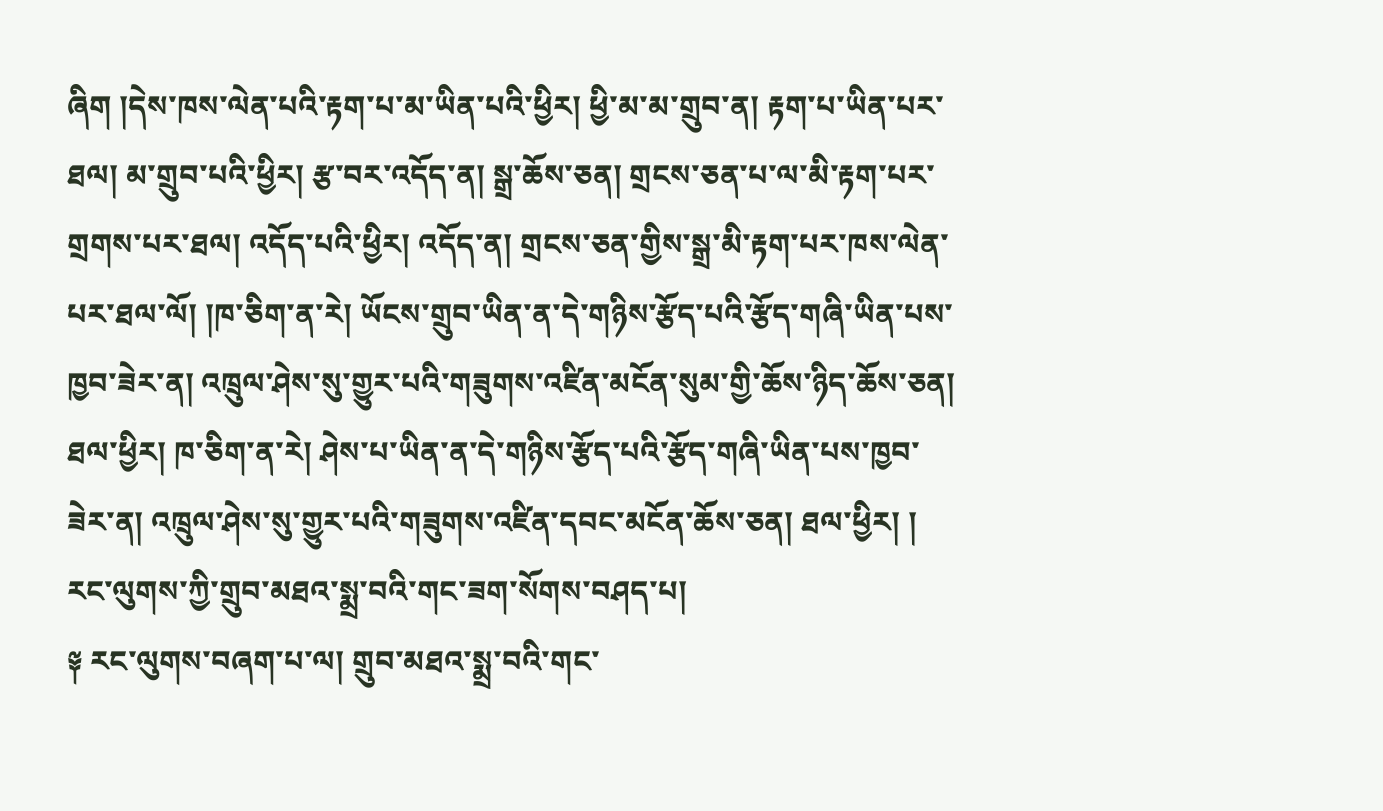ཞིག །དེས་ཁས་ལེན་པའི་རྟག་པ་མ་ཡིན་པའི་ཕྱིར། ཕྱི་མ་མ་གྲུབ་ན། རྟག་པ་ཡིན་པར་ཐལ། མ་གྲུབ་པའི་ཕྱིར། རྩ་བར་འདོད་ན། སྒྲ་ཆོས་ཅན། གྲངས་ཅན་པ་ལ་མི་རྟག་པར་གྲགས་པར་ཐལ། འདོད་པའི་ཕྱིར། འདོད་ན། གྲངས་ཅན་གྱིས་སྒྲ་མི་རྟག་པར་ཁས་ལེན་པར་ཐལ་ལོ། །ཁ་ཅིག་ན་རེ། ཡོངས་གྲུབ་ཡིན་ན་དེ་གཉིས་རྩོད་པའི་རྩོད་གཞི་ཡིན་པས་ཁྱབ་ཟེར་ན། འཁྲུལ་ཤེས་སུ་གྱུར་པའི་གཟུགས་འཛིན་མངོན་སུམ་གྱི་ཆོས་ཉིད་ཆོས་ཅན། ཐལ་ཕྱིར། ཁ་ཅིག་ན་རེ། ཤེས་པ་ཡིན་ན་དེ་གཉིས་རྩོད་པའི་རྩོད་གཞི་ཡིན་པས་ཁྱབ་ཟེར་ན། འཁྲུལ་ཤེས་སུ་གྱུར་པའི་གཟུགས་འཛིན་དབང་མངོན་ཆོས་ཅན། ཐལ་ཕྱིར། །
རང་ལུགས་ཀྱི་གྲུབ་མཐའ་སྨྲ་བའི་གང་ཟག་སོགས་བཤད་པ།
༈ རང་ལུགས་བཞག་པ་ལ། གྲུབ་མཐའ་སྨྲ་བའི་གང་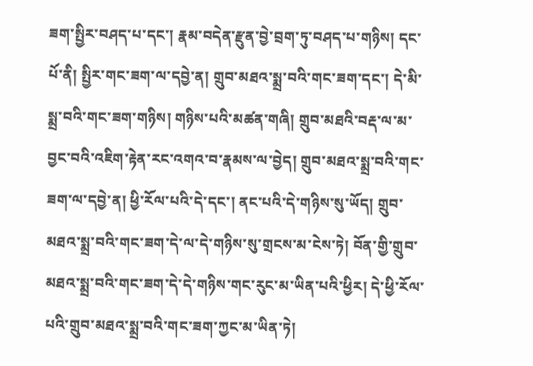ཟག་སྤྱིར་བཤད་པ་དང་། རྣམ་བདེན་རྫུན་བྱེ་བྲག་ཏུ་བཤད་པ་གཉིས། དང་པོ་ནི། སྤྱིར་གང་ཟག་ལ་དབྱེ་ན། གྲུབ་མཐའ་སྨྲ་བའི་གང་ཟག་དང་། དེ་མི་སྨྲ་བའི་གང་ཟག་གཉིས། གཉིས་པའི་མཚན་གཞི། གྲུབ་མཐའི་བརྡ་ལ་མ་བྱང་བའི་འཇིག་རྟེན་རང་འགའ་བ་རྣམས་ལ་བྱེད། གྲུབ་མཐའ་སྨྲ་བའི་གང་ཟག་ལ་དབྱེ་ན། ཕྱི་རོལ་པའི་དེ་དང་། ནང་པའི་དེ་གཉིས་སུ་ཡོད། གྲུབ་མཐའ་སྨྲ་བའི་གང་ཟག་དེ་ལ་དེ་གཉིས་སུ་གྲངས་མ་ངེས་ཏེ། བོན་གྱི་གྲུབ་མཐའ་སྨྲ་བའི་གང་ཟག་དེ་དེ་གཉིས་གང་རུང་མ་ཡིན་པའི་ཕྱིར། དེ་ཕྱི་རོལ་པའི་གྲུབ་མཐའ་སྨྲ་བའི་གང་ཟག་ཀྱང་མ་ཡིན་ཏེ།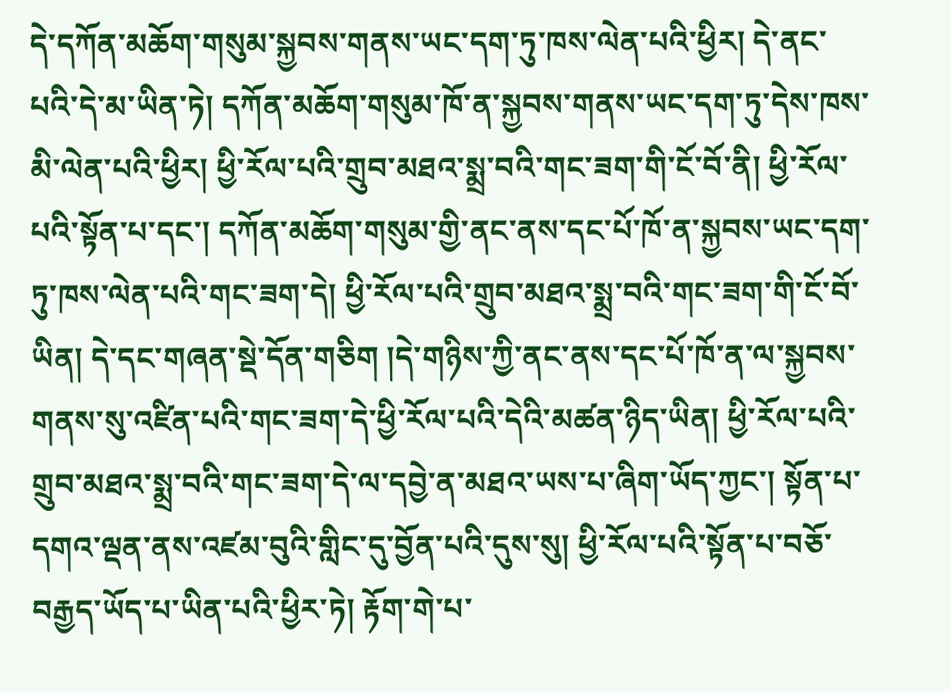དེ་དཀོན་མཆོག་གསུམ་སྐྱབས་གནས་ཡང་དག་ཏུ་ཁས་ལེན་པའི་ཕྱིར། དེ་ནང་པའི་དེ་མ་ཡིན་ཏེ། དཀོན་མཆོག་གསུམ་ཁོ་ན་སྐྱབས་གནས་ཡང་དག་ཏུ་དེས་ཁས་མི་ལེན་པའི་ཕྱིར། ཕྱི་རོལ་པའི་གྲུབ་མཐའ་སྨྲ་བའི་གང་ཟག་གི་ངོ་བོ་ནི། ཕྱི་རོལ་པའི་སྟོན་པ་དང་། དཀོན་མཆོག་གསུམ་གྱི་ནང་ནས་དང་པོ་ཁོ་ན་སྐྱབས་ཡང་དག་ཏུ་ཁས་ལེན་པའི་གང་ཟག་དེ། ཕྱི་རོལ་པའི་གྲུབ་མཐའ་སྨྲ་བའི་གང་ཟག་གི་ངོ་བོ་ཡིན། དེ་དང་གཞན་སྡེ་དོན་གཅིག །དེ་གཉིས་ཀྱི་ནང་ནས་དང་པོ་ཁོ་ན་ལ་སྐྱབས་གནས་སུ་འཛིན་པའི་གང་ཟག་དེ་ཕྱི་རོལ་པའི་དེའི་མཚན་ཉིད་ཡིན། ཕྱི་རོལ་པའི་གྲུབ་མཐའ་སྨྲ་བའི་གང་ཟག་དེ་ལ་དབྱེ་ན་མཐའ་ཡས་པ་ཞིག་ཡོད་ཀྱང་། སྟོན་པ་དགའ་ལྡན་ནས་འཛམ་བུའི་གླིང་དུ་བྱོན་པའི་དུས་སུ། ཕྱི་རོལ་པའི་སྟོན་པ་བཅོ་བརྒྱད་ཡོད་པ་ཡིན་པའི་ཕྱིར་ཏེ། རྟོག་གེ་པ་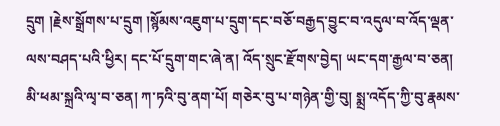དྲུག །རྗེས་སྒྲོགས་པ་དྲུག །སྙོམས་འཇུག་པ་དྲུག་དང་བཅོ་བརྒྱད་བྱུང་བ་འདུལ་བ་འོད་ལྡན་ལས་བཤད་པའི་ཕྱིར། དང་པོ་དྲུག་གང་ཞེ་ན། འོད་སྲུང་རྫོགས་བྱེད། ཡང་དག་རྒྱལ་བ་ཅན། མི་ཕམ་སྐྲའི་ལྭ་བ་ཅན། ཀ་ཏའི་བུ་ནག་པོ། གཅེར་བུ་པ་གཉེན་གྱི་བུ། སྨྲ་འདོད་ཀྱི་བུ་རྣམས་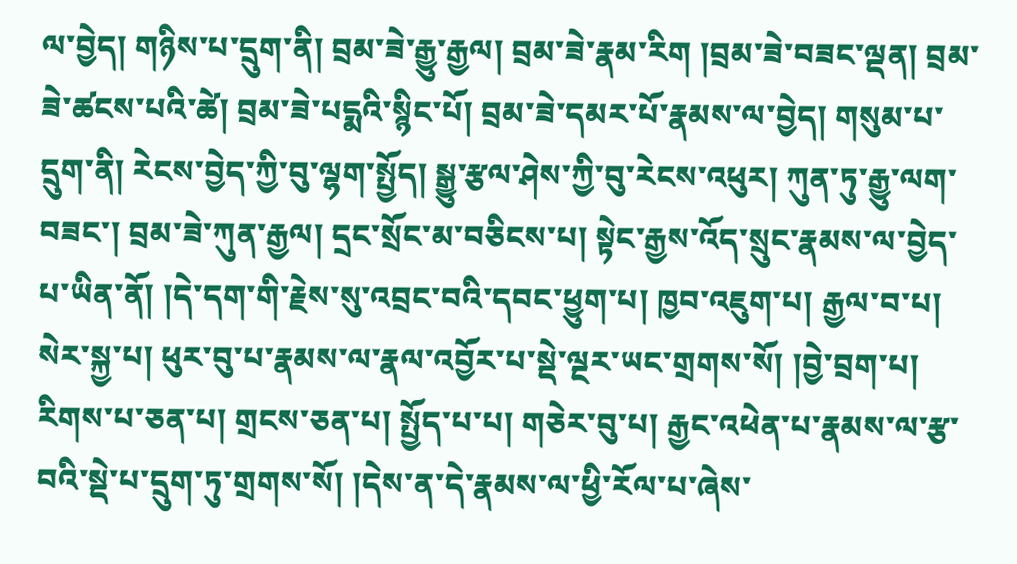ལ་བྱེད། གཉིས་པ་དྲུག་ནི། བྲམ་ཟེ་རྒྱུ་རྒྱལ། བྲམ་ཟེ་རྣམ་རིག །བྲམ་ཟེ་བཟང་ལྡན། བྲམ་ཟེ་ཚངས་པའི་ཚེ། བྲམ་ཟེ་པདྨའི་སྙིང་པོ། བྲམ་ཟེ་དམར་པོ་རྣམས་ལ་བྱེད། གསུམ་པ་དྲུག་ནི། རེངས་བྱེད་ཀྱི་བུ་ལྷག་སྤྱོད། སྒྱུ་རྩལ་ཤེས་ཀྱི་བུ་རེངས་འཕུར། ཀུན་ཏུ་རྒྱུ་ལག་བཟང་། བྲམ་ཟེ་ཀུན་རྒྱལ། དྲང་སྲོང་མ་བཅིངས་པ། སྟེང་རྒྱས་འོད་སྲུང་རྣམས་ལ་བྱེད་པ་ཡིན་ནོ། །དེ་དག་གི་རྗེས་སུ་འབྲང་བའི་དབང་ཕྱུག་པ། ཁྱབ་འཇུག་པ། རྒྱལ་བ་པ། སེར་སྐྱ་པ། ཕུར་བུ་པ་རྣམས་ལ་རྣལ་འབྱོར་པ་སྡེ་ལྔར་ཡང་གྲགས་སོ། །བྱེ་བྲག་པ། རིགས་པ་ཅན་པ། གྲངས་ཅན་པ། སྤྱོད་པ་པ། གཅེར་བུ་པ། རྒྱང་འཕེན་པ་རྣམས་ལ་རྩ་བའི་སྡེ་པ་དྲུག་ཏུ་གྲགས་སོ། །དེས་ན་དེ་རྣམས་ལ་ཕྱི་རོལ་པ་ཞེས་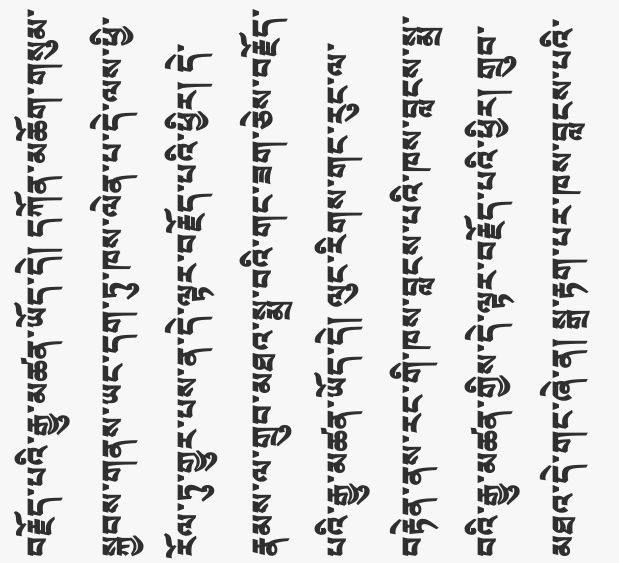བརྗོད་པའི་རྒྱུ་མཚན་ཡོད་དེ། དཀོན་མཆོག་གསུམ་སྐྱབས་གནས་ཡང་དག་ཏུ་ཁས་ལེན་པ་དེ་ལས་ཕྱི་རོལ་ཏུ་གྱུར་པས་ན་དེ་ལྟར་བརྗོད་པའི་ཕྱིར། དེ་རྣམས་ལ་གྲུབ་མཐའ་སྨྲ་བའི་གང་ཟག་ཅེས་བརྗོད་པའི་རྒྱུ་མཚན་ཡོད་དེ། ལུང་རིགས་གང་རུང་ལ་བརྟེན་ནས་རང་གི་ཁས་བླངས་པའི་ཁས་བླངས་སྨྲ་བའི་རྒྱུ་མཚན་གྱིས་དེ་ལྟར་བརྗོད་པའི་ཕྱིར། གྲུབ་མཐའ་དེ་གང་ཞེ་ན། སྒྲ་རྟག་པར་ཁས་བླངས་པའི་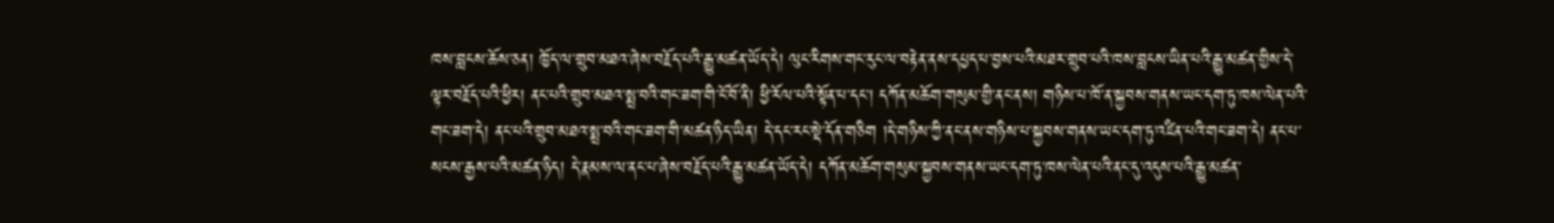ཁས་བླངས་ཆོས་ཅན། ཁྱོད་ལ་གྲུབ་མཐའ་ཞེས་བརྗོད་པའི་རྒྱུ་མཚན་ཡོད་དེ། ལུང་རིགས་གང་རུང་ལ་བརྟེན་ནས་དཔྱད་པ་བྱས་པའི་མཐར་གྲུབ་པའི་ཁས་བླངས་ཡིན་པའི་རྒྱུ་མཚན་གྱིས་དེ་ལྟར་བརྗོད་པའི་ཕྱིར། ནང་པའི་གྲུབ་མཐའ་སྨྲ་བའི་གང་ཟག་གི་ངོ་བོ་ནི། ཕྱི་རོལ་པའི་སྟོན་པ་དང་། དཀོན་མཆོག་གསུམ་གྱི་ནང་ནས། གཉིས་པ་ཁོ་ན་སྐྱབས་གནས་ཡང་དག་ཏུ་ཁས་ལེན་པའི་གང་ཟག་དེ། ནང་པའི་གྲུབ་མཐའ་སྨྲ་བའི་གང་ཟག་གི་མཚན་ཉིད་ཡིན། དེ་དང་རང་སྡེ་དོན་གཅིག །དེ་གཉིས་ཀྱི་ནང་ནས་གཉིས་པ་སྐྱབས་གནས་ཡང་དག་ཏུ་འཛིན་པའི་གང་ཟག་དེ། ནང་པ་སངས་རྒྱས་པའི་མཚན་ཉིད། དེ་རྣམས་ལ་ནང་པ་ཞེས་བརྗོད་པའི་རྒྱུ་མཚན་ཡོད་དེ། དཀོན་མཆོག་གསུམ་སྐྱབས་གནས་ཡང་དག་ཏུ་ཁས་ལེན་པའི་ནང་དུ་འདུས་པའི་རྒྱུ་མཚན་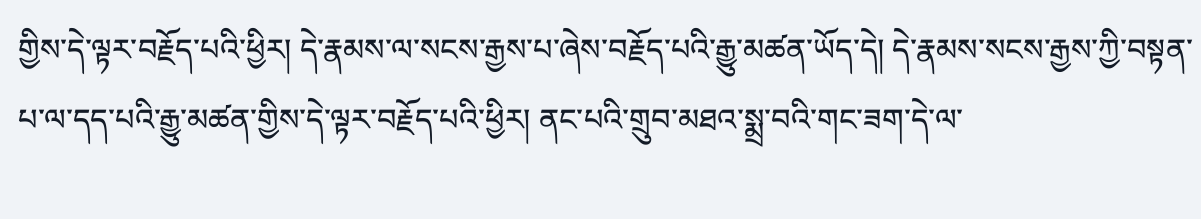གྱིས་དེ་ལྟར་བརྗོད་པའི་ཕྱིར། དེ་རྣམས་ལ་སངས་རྒྱས་པ་ཞེས་བརྗོད་པའི་རྒྱུ་མཚན་ཡོད་དེ། དེ་རྣམས་སངས་རྒྱས་ཀྱི་བསྟན་པ་ལ་དད་པའི་རྒྱུ་མཚན་གྱིས་དེ་ལྟར་བརྗོད་པའི་ཕྱིར། ནང་པའི་གྲུབ་མཐའ་སྨྲ་བའི་གང་ཟག་དེ་ལ་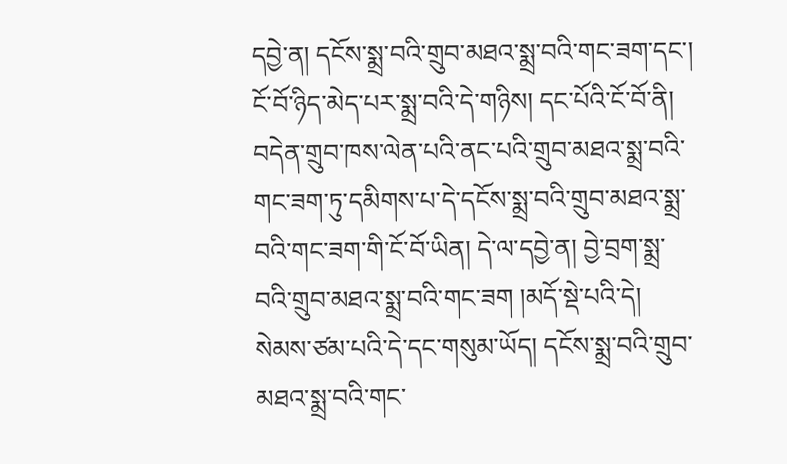དབྱེ་ན། དངོས་སྨྲ་བའི་གྲུབ་མཐའ་སྨྲ་བའི་གང་ཟག་དང་། ངོ་བོ་ཉིད་མེད་པར་སྨྲ་བའི་དེ་གཉིས། དང་པོའི་ངོ་བོ་ནི། བདེན་གྲུབ་ཁས་ལེན་པའི་ནང་པའི་གྲུབ་མཐའ་སྨྲ་བའི་གང་ཟག་ཏུ་དམིགས་པ་དེ་དངོས་སྨྲ་བའི་གྲུབ་མཐའ་སྨྲ་བའི་གང་ཟག་གི་ངོ་བོ་ཡིན། དེ་ལ་དབྱེ་ན། བྱེ་བྲག་སྨྲ་བའི་གྲུབ་མཐའ་སྨྲ་བའི་གང་ཟག །མདོ་སྡེ་པའི་དེ། སེམས་ཙམ་པའི་དེ་དང་གསུམ་ཡོད། དངོས་སྨྲ་བའི་གྲུབ་མཐའ་སྨྲ་བའི་གང་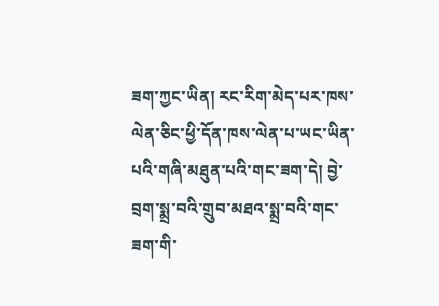ཟག་ཀྱང་ཡིན། རང་རིག་མེད་པར་ཁས་ལེན་ཅིང་ཕྱི་དོན་ཁས་ལེན་པ་ཡང་ཡིན་པའི་གཞི་མཐུན་པའི་གང་ཟག་དེ། བྱེ་བྲག་སྨྲ་བའི་གྲུབ་མཐའ་སྨྲ་བའི་གང་ཟག་གི་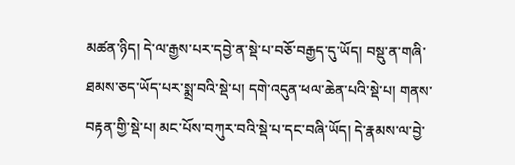མཚན་ཉིད། དེ་ལ་རྒྱས་པར་དབྱེ་ན་སྡེ་པ་བཅོ་བརྒྱད་དུ་ཡོད། བསྡུ་ན་གཞི་ཐམས་ཅད་ཡོད་པར་སྨྲ་བའི་སྡེ་པ། དགེ་འདུན་ཕལ་ཆེན་པའི་སྡེ་པ། གནས་བརྟན་གྱི་སྡེ་པ། མང་པོས་བཀུར་བའི་སྡེ་པ་དང་བཞི་ཡོད། དེ་རྣམས་ལ་བྱེ་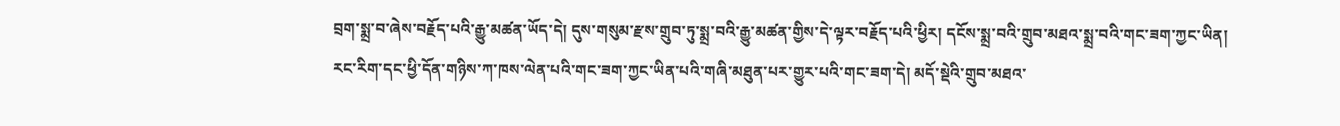བྲག་སྨྲ་བ་ཞེས་བརྗོད་པའི་རྒྱུ་མཚན་ཡོད་དེ། དུས་གསུམ་རྫས་གྲུབ་ཏུ་སྨྲ་བའི་རྒྱུ་མཚན་གྱིས་དེ་ལྟར་བརྗོད་པའི་ཕྱིར། དངོས་སྨྲ་བའི་གྲུབ་མཐའ་སྨྲ་བའི་གང་ཟག་ཀྱང་ཡིན། རང་རིག་དང་ཕྱི་དོན་གཉིས་ཀ་ཁས་ལེན་པའི་གང་ཟག་ཀྱང་ཡིན་པའི་གཞི་མཐུན་པར་གྱུར་པའི་གང་ཟག་དེ། མདོ་སྡེའི་གྲུབ་མཐའ་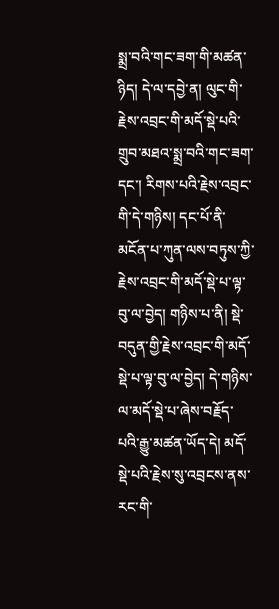སྨྲ་བའི་གང་ཟག་གི་མཚན་ཉིད། དེ་ལ་དབྱེ་ན། ལུང་གི་རྗེས་འབྲང་གི་མདོ་སྡེ་པའི་གྲུབ་མཐའ་སྨྲ་བའི་གང་ཟག་དང་། རིགས་པའི་རྗེས་འབྲང་གི་དེ་གཉིས། དང་པོ་ནི་མངོན་པ་ཀུན་ལས་བཏུས་ཀྱི་རྗེས་འབྲང་གི་མདོ་སྡེ་པ་ལྟ་བུ་ལ་བྱེད། གཉིས་པ་ནི། སྡེ་བདུན་གྱི་རྗེས་འབྲང་གི་མདོ་སྡེ་པ་ལྟ་བུ་ལ་བྱེད། དེ་གཉིས་ལ་མདོ་སྡེ་པ་ཞེས་བརྗོད་པའི་རྒྱུ་མཚན་ཡོད་དེ། མདོ་སྡེ་པའི་རྗེས་སུ་འབྲངས་ནས་རང་གི་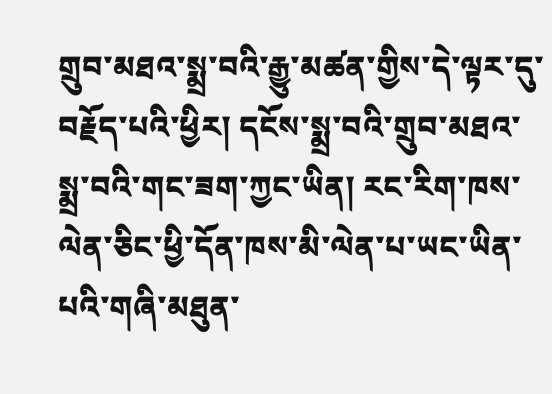གྲུབ་མཐའ་སྨྲ་བའི་རྒྱུ་མཚན་གྱིས་དེ་ལྟར་དུ་བརྗོད་པའི་ཕྱིར། དངོས་སྨྲ་བའི་གྲུབ་མཐའ་སྨྲ་བའི་གང་ཟག་ཀྱང་ཡིན། རང་རིག་ཁས་ལེན་ཅིང་ཕྱི་དོན་ཁས་མི་ལེན་པ་ཡང་ཡིན་པའི་གཞི་མཐུན་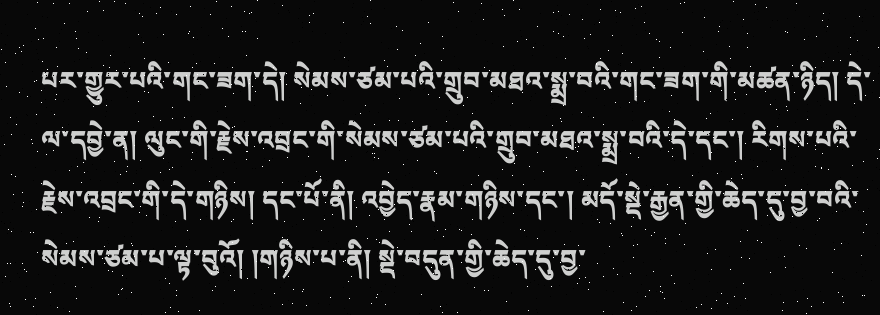པར་གྱུར་པའི་གང་ཟག་དེ། སེམས་ཙམ་པའི་གྲུབ་མཐའ་སྨྲ་བའི་གང་ཟག་གི་མཚན་ཉིད། དེ་ལ་དབྱེ་ན། ལུང་གི་རྗེས་འབྲང་གི་སེམས་ཙམ་པའི་གྲུབ་མཐའ་སྨྲ་བའི་དེ་དང་། རིགས་པའི་རྗེས་འབྲང་གི་དེ་གཉིས། དང་པོ་ནི། འབྱེད་རྣམ་གཉིས་དང་། མདོ་སྡེ་རྒྱན་གྱི་ཆེད་དུ་བྱ་བའི་སེམས་ཙམ་པ་ལྟ་བུའོ། །གཉིས་པ་ནི། སྡེ་བདུན་གྱི་ཆེད་དུ་བྱ་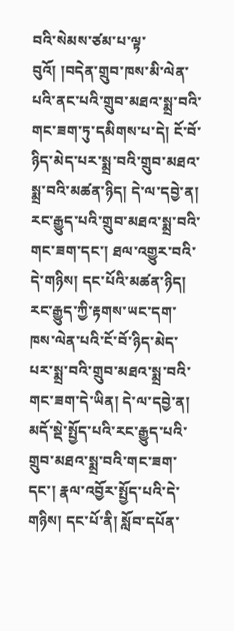བའི་སེམས་ཙམ་པ་ལྟ་བུའོ། །བདེན་གྲུབ་ཁས་མི་ལེན་པའི་ནང་པའི་གྲུབ་མཐའ་སྨྲ་བའི་གང་ཟག་ཏུ་དམིགས་པ་དེ། ངོ་བོ་ཉིད་མེད་པར་སྨྲ་བའི་གྲུབ་མཐའ་སྨྲ་བའི་མཚན་ཉིད། དེ་ལ་དབྱེ་ན། རང་རྒྱུད་པའི་གྲུབ་མཐའ་སྨྲ་བའི་གང་ཟག་དང་། ཐལ་འགྱུར་བའི་དེ་གཉིས། དང་པོའི་མཚན་ཉིད། རང་རྒྱུད་ཀྱི་རྟགས་ཡང་དག་ཁས་ལེན་པའི་ངོ་བོ་ཉིད་མེད་པར་སྨྲ་བའི་གྲུབ་མཐའ་སྨྲ་བའི་གང་ཟག་དེ་ཡིན། དེ་ལ་དབྱེ་ན། མདོ་སྡེ་སྤྱོད་པའི་རང་རྒྱུད་པའི་གྲུབ་མཐའ་སྨྲ་བའི་གང་ཟག་དང་། རྣལ་འབྱོར་སྤྱོད་པའི་དེ་གཉིས། དང་པོ་ནི། སློབ་དཔོན་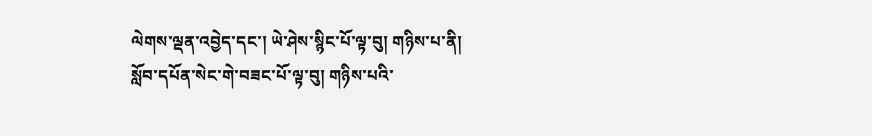ལེགས་ལྡན་འབྱེད་དང་། ཡེ་ཤེས་སྙིང་པོ་ལྟ་བུ། གཉིས་པ་ནི། སློབ་དཔོན་སེང་གེ་བཟང་པོ་ལྟ་བུ། གཉིས་པའི་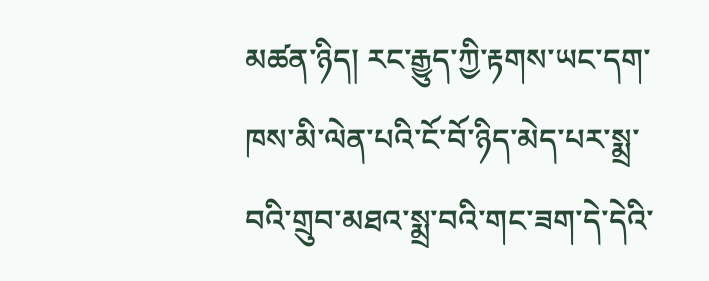མཚན་ཉིད། རང་རྒྱུད་ཀྱི་རྟགས་ཡང་དག་ཁས་མི་ལེན་པའི་ངོ་བོ་ཉིད་མེད་པར་སྨྲ་བའི་གྲུབ་མཐའ་སྨྲ་བའི་གང་ཟག་དེ་དེའི་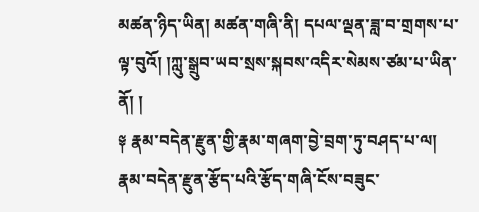མཚན་ཉིད་ཡིན། མཚན་གཞི་ནི། དཔལ་ལྡན་ཟླ་བ་གྲགས་པ་ལྟ་བུའོ། །ཀླུ་སྒྲུབ་ཡབ་སྲས་སྐབས་འདིར་སེམས་ཙམ་པ་ཡིན་ནོ། །
༈ རྣམ་བདེན་རྫུན་གྱི་རྣམ་གཞག་བྱེ་བྲག་ཏུ་བཤད་པ་ལ། རྣམ་བདེན་རྫུན་རྩོད་པའི་རྩོད་གཞི་ངོས་བཟུང་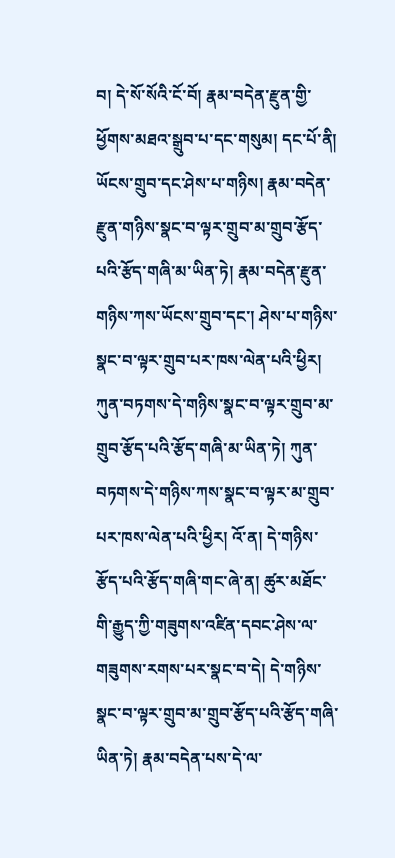བ། དེ་སོ་སོའི་ངོ་བོ། རྣམ་བདེན་རྫུན་གྱི་ཕྱོགས་མཐའ་སྒྲུབ་པ་དང་གསུམ། དང་པོ་ནི། ཡོངས་གྲུབ་དང་ཤེས་པ་གཉིས། རྣམ་བདེན་རྫུན་གཉིས་སྣང་བ་ལྟར་གྲུབ་མ་གྲུབ་རྩོད་པའི་རྩོད་གཞི་མ་ཡིན་ཏེ། རྣམ་བདེན་རྫུན་གཉིས་ཀས་ཡོངས་གྲུབ་དང་། ཤེས་པ་གཉིས་སྣང་བ་ལྟར་གྲུབ་པར་ཁས་ལེན་པའི་ཕྱིར། ཀུན་བཏགས་དེ་གཉིས་སྣང་བ་ལྟར་གྲུབ་མ་གྲུབ་རྩོད་པའི་རྩོད་གཞི་མ་ཡིན་ཏེ། ཀུན་བཏགས་དེ་གཉིས་ཀས་སྣང་བ་ལྟར་མ་གྲུབ་པར་ཁས་ལེན་པའི་ཕྱིར། འོ་ན། དེ་གཉིས་རྩོད་པའི་རྩོད་གཞི་གང་ཞེ་ན། ཚུར་མཐོང་གི་རྒྱུད་ཀྱི་གཟུགས་འཛིན་དབང་ཤེས་ལ་གཟུགས་རགས་པར་སྣང་བ་དེ། དེ་གཉིས་སྣང་བ་ལྟར་གྲུབ་མ་གྲུབ་རྩོད་པའི་རྩོད་གཞི་ཡིན་ཏེ། རྣམ་བདེན་པས་དེ་ལ་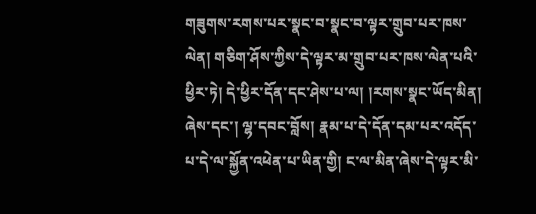གཟུགས་རགས་པར་སྣང་བ་སྣང་བ་ལྟར་གྲུབ་པར་ཁས་ལེན། གཅིག་ཤོས་ཀྱིས་དེ་ལྟར་མ་གྲུབ་པར་ཁས་ལེན་པའི་ཕྱིར་ཏེ། དེ་ཕྱིར་དོན་དང་ཤེས་པ་ལ། །རགས་སྣང་ཡོད་མིན། ཞེས་དང་། ལྷ་དབང་བློས། རྣམ་པ་དེ་དོན་དམ་པར་འདོད་པ་དེ་ལ་སྐྱོན་འཕེན་པ་ཡིན་གྱི། ང་ལ་མིན་ཞེས་དེ་ལྟར་མི་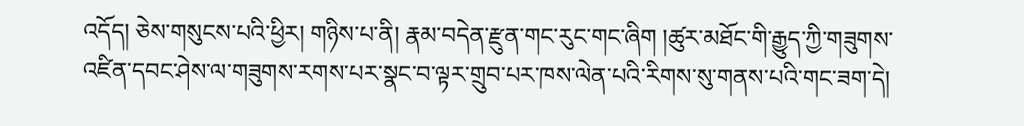འདོད། ཅེས་གསུངས་པའི་ཕྱིར། གཉིས་པ་ནི། རྣམ་བདེན་རྫུན་གང་རུང་གང་ཞིག །ཚུར་མཐོང་གི་རྒྱུད་ཀྱི་གཟུགས་འཛིན་དབང་ཤེས་ལ་གཟུགས་རགས་པར་སྣང་བ་ལྟར་གྲུབ་པར་ཁས་ལེན་པའི་རིགས་སུ་གནས་པའི་གང་ཟག་དེ།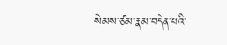སེམས་ཙམ་རྣམ་བདེན་པའི་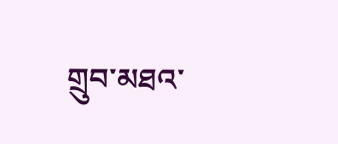གྲུབ་མཐའ་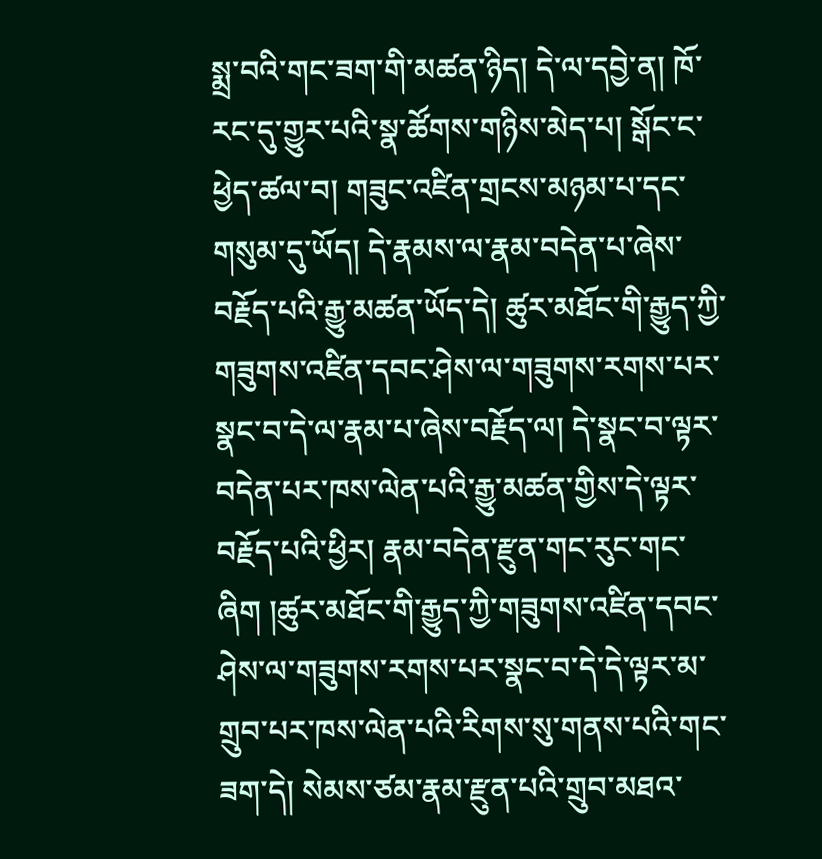སྨྲ་བའི་གང་ཟག་གི་མཚན་ཉིད། དེ་ལ་དབྱེ་ན། ཁོ་རང་དུ་གྱུར་པའི་སྣ་ཚོགས་གཉིས་མེད་པ། སྒོང་ང་ཕྱེད་ཚལ་བ། གཟུང་འཛིན་གྲངས་མཉམ་པ་དང་གསུམ་དུ་ཡོད། དེ་རྣམས་ལ་རྣམ་བདེན་པ་ཞེས་བརྗོད་པའི་རྒྱུ་མཚན་ཡོད་དེ། ཚུར་མཐོང་གི་རྒྱུད་ཀྱི་གཟུགས་འཛིན་དབང་ཤེས་ལ་གཟུགས་རགས་པར་སྣང་བ་དེ་ལ་རྣམ་པ་ཞེས་བརྗོད་ལ། དེ་སྣང་བ་ལྟར་བདེན་པར་ཁས་ལེན་པའི་རྒྱུ་མཚན་གྱིས་དེ་ལྟར་བརྗོད་པའི་ཕྱིར། རྣམ་བདེན་རྫུན་གང་རུང་གང་ཞིག །ཚུར་མཐོང་གི་རྒྱུད་ཀྱི་གཟུགས་འཛིན་དབང་ཤེས་ལ་གཟུགས་རགས་པར་སྣང་བ་དེ་དེ་ལྟར་མ་གྲུབ་པར་ཁས་ལེན་པའི་རིགས་སུ་གནས་པའི་གང་ཟག་དེ། སེམས་ཙམ་རྣམ་རྫུན་པའི་གྲུབ་མཐའ་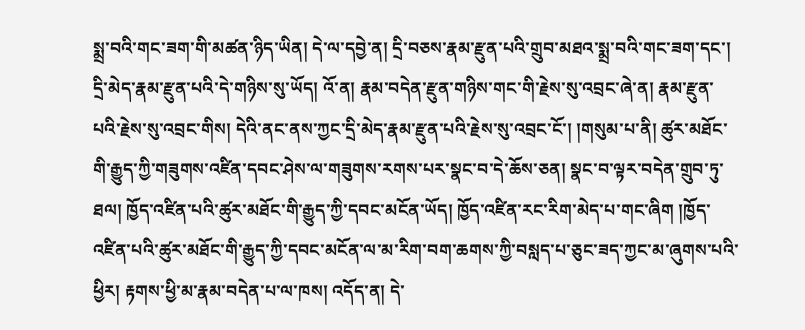སྨྲ་བའི་གང་ཟག་གི་མཚན་ཉིད་ཡིན། དེ་ལ་དབྱེ་ན། དྲི་བཅས་རྣམ་རྫུན་པའི་གྲུབ་མཐའ་སྨྲ་བའི་གང་ཟག་དང་། དྲི་མེད་རྣམ་རྫུན་པའི་དེ་གཉིས་སུ་ཡོད། འོ་ན། རྣམ་བདེན་རྫུན་གཉིས་གང་གི་རྗེས་སུ་འབྲང་ཞེ་ན། རྣམ་རྫུན་པའི་རྗེས་སུ་འབྲང་གིས། དེའི་ནང་ནས་ཀྱང་དྲི་མེད་རྣམ་རྫུན་པའི་རྗེས་སུ་འབྲང་ངོ་། །གསུམ་པ་ནི། ཚུར་མཐོང་གི་རྒྱུད་ཀྱི་གཟུགས་འཛིན་དབང་ཤེས་ལ་གཟུགས་རགས་པར་སྣང་བ་དེ་ཆོས་ཅན། སྣང་བ་ལྟར་བདེན་གྲུབ་ཏུ་ཐལ། ཁྱོད་འཛིན་པའི་ཚུར་མཐོང་གི་རྒྱུད་ཀྱི་དབང་མངོན་ཡོད། ཁྱོད་འཛིན་རང་རིག་མེད་པ་གང་ཞིག །ཁྱོད་འཛིན་པའི་ཚུར་མཐོང་གི་རྒྱུད་ཀྱི་དབང་མངོན་ལ་མ་རིག་བག་ཆགས་ཀྱི་བསླད་པ་ཅུང་ཟད་ཀྱང་མ་ཞུགས་པའི་ཕྱིར། རྟགས་ཕྱི་མ་རྣམ་བདེན་པ་ལ་ཁས། འདོད་ན། དེ་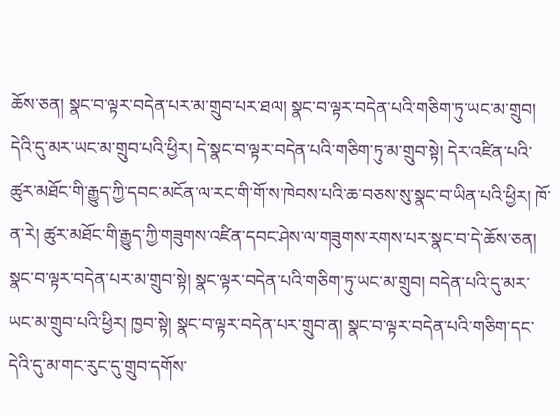ཆོས་ཅན། སྣང་བ་ལྟར་བདེན་པར་མ་གྲུབ་པར་ཐལ། སྣང་བ་ལྟར་བདེན་པའི་གཅིག་ཏུ་ཡང་མ་གྲུབ། དེའི་དུ་མར་ཡང་མ་གྲུབ་པའི་ཕྱིར། དེ་སྣང་བ་ལྟར་བདེན་པའི་གཅིག་ཏུ་མ་གྲུབ་སྟེ། དེར་འཛིན་པའི་ཚུར་མཐོང་གི་རྒྱུད་ཀྱི་དབང་མངོན་ལ་རང་གི་གོ་ས་ཁེབས་པའི་ཆ་བཅས་སུ་སྣང་བ་ཡིན་པའི་ཕྱིར། ཁོ་ན་རེ། ཚུར་མཐོང་གི་རྒྱུད་ཀྱི་གཟུགས་འཛིན་དབང་ཤེས་ལ་གཟུགས་རགས་པར་སྣང་བ་དེ་ཆོས་ཅན། སྣང་བ་ལྟར་བདེན་པར་མ་གྲུབ་སྟེ། སྣང་ལྟར་བདེན་པའི་གཅིག་ཏུ་ཡང་མ་གྲུབ། བདེན་པའི་དུ་མར་ཡང་མ་གྲུབ་པའི་ཕྱིར། ཁྱབ་སྟེ། སྣང་བ་ལྟར་བདེན་པར་གྲུབ་ན། སྣང་བ་ལྟར་བདེན་པའི་གཅིག་དང་དེའི་དུ་མ་གང་རུང་དུ་གྲུབ་དགོས་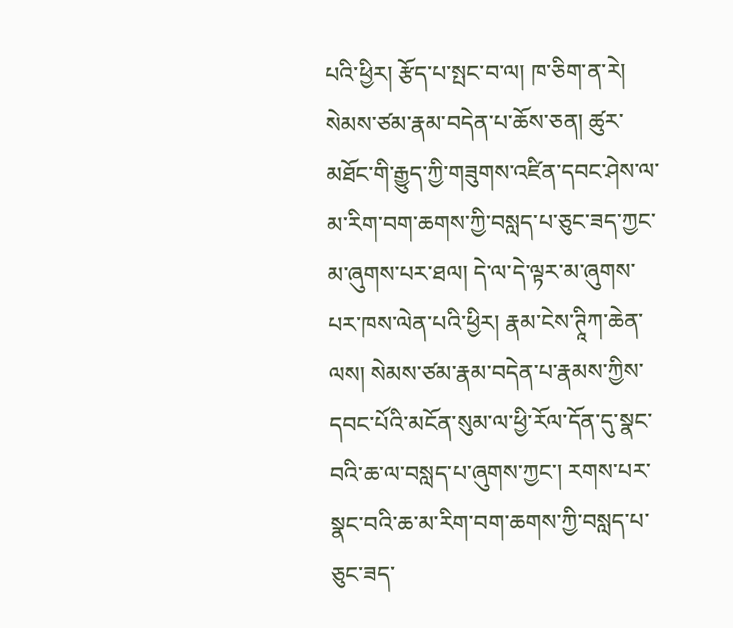པའི་ཕྱིར། རྩོད་པ་སྤང་བ་ལ། ཁ་ཅིག་ན་རེ། སེམས་ཙམ་རྣམ་བདེན་པ་ཆོས་ཅན། ཚུར་མཐོང་གི་རྒྱུད་ཀྱི་གཟུགས་འཛིན་དབང་ཤེས་ལ་མ་རིག་བག་ཆགས་ཀྱི་བསླད་པ་ཅུང་ཟད་ཀྱང་མ་ཞུགས་པར་ཐལ། དེ་ལ་དེ་ལྟར་མ་ཞུགས་པར་ཁས་ལེན་པའི་ཕྱིར། རྣམ་ངེས་ཊཱིཀ་ཆེན་ལས། སེམས་ཙམ་རྣམ་བདེན་པ་རྣམས་ཀྱིས་དབང་པོའི་མངོན་སུམ་ལ་ཕྱི་རོལ་དོན་དུ་སྣང་བའི་ཆ་ལ་བསླད་པ་ཞུགས་ཀྱང་། རགས་པར་སྣང་བའི་ཆ་མ་རིག་བག་ཆགས་ཀྱི་བསླད་པ་ཅུང་ཟད་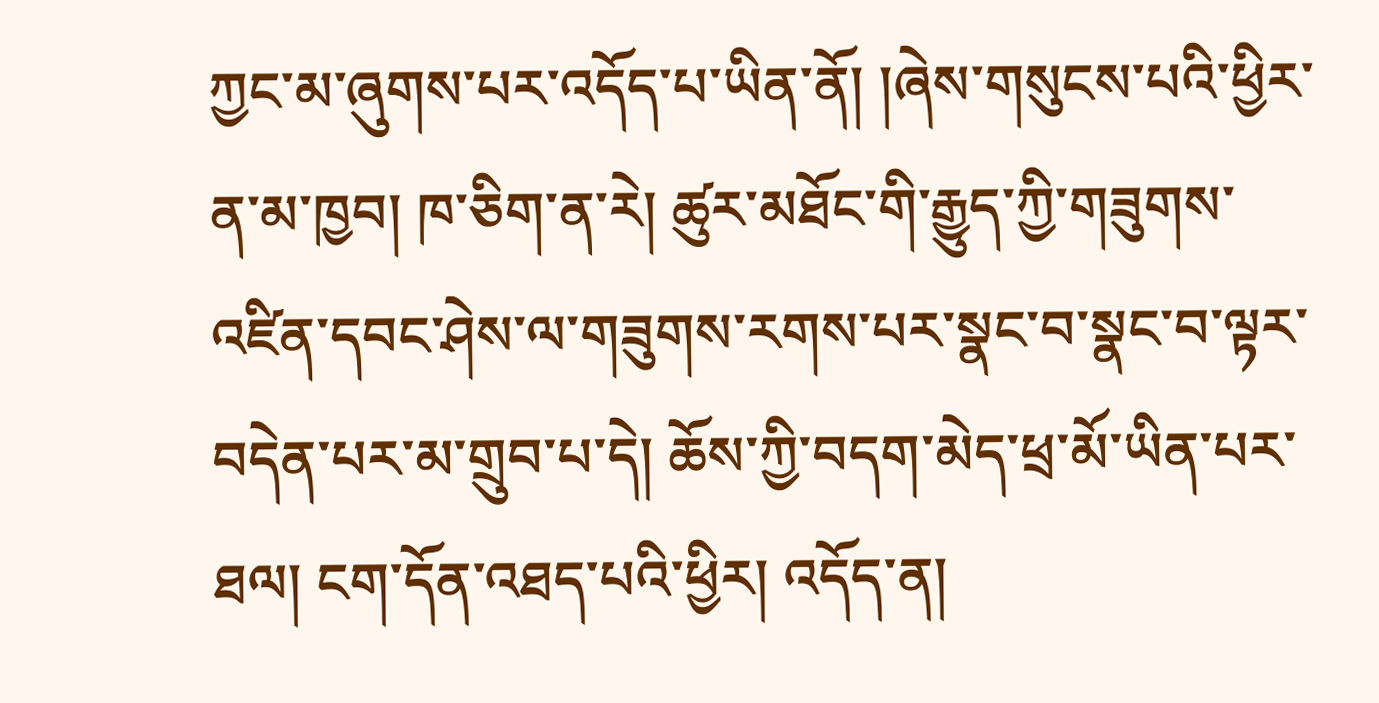ཀྱང་མ་ཞུགས་པར་འདོད་པ་ཡིན་ནོ། །ཞེས་གསུངས་པའི་ཕྱིར་ན་མ་ཁྱབ། ཁ་ཅིག་ན་རེ། ཚུར་མཐོང་གི་རྒྱུད་ཀྱི་གཟུགས་འཛིན་དབང་ཤེས་ལ་གཟུགས་རགས་པར་སྣང་བ་སྣང་བ་ལྟར་བདེན་པར་མ་གྲུབ་པ་དེ། ཆོས་ཀྱི་བདག་མེད་ཕྲ་མོ་ཡིན་པར་ཐལ། ངག་དོན་འཐད་པའི་ཕྱིར། འདོད་ན།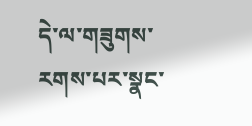དེ་ལ་གཟུགས་རགས་པར་སྣང་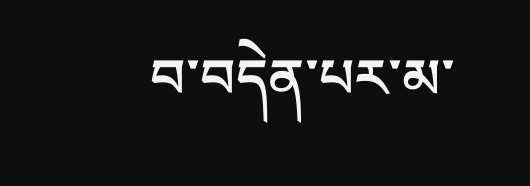བ་བདེན་པར་མ་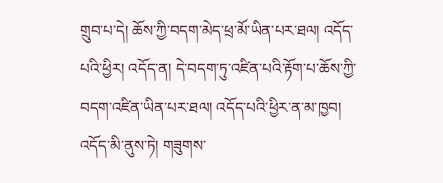གྲུབ་པ་དེ། ཆོས་ཀྱི་བདག་མེད་ཕྲ་མོ་ཡིན་པར་ཐལ། འདོད་པའི་ཕྱིར། འདོད་ན། དེ་བདག་ཏུ་འཛིན་པའི་རྟོག་པ་ཆོས་ཀྱི་བདག་འཛིན་ཡིན་པར་ཐལ། འདོད་པའི་ཕྱིར་ན་མ་ཁྱབ། འདོད་མི་ནུས་ཏེ། གཟུགས་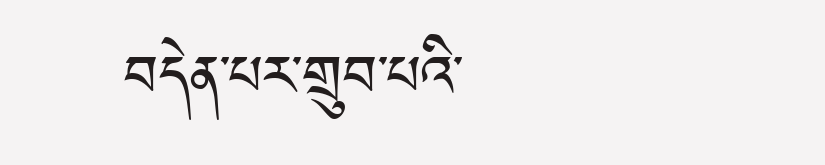བདེན་པར་གྲུབ་པའི་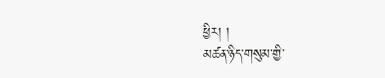ཕྱིར། །
མཚན་ཉིད་གསུམ་གྱི་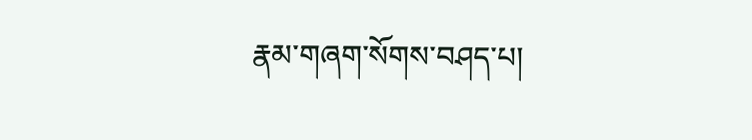རྣམ་གཞག་སོགས་བཤད་པ།